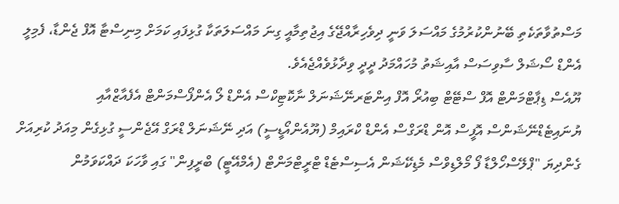މަސްތުވާތަކެތި ބޭނުންކުރުމުގެ މައްސަލަ ވަނީ ދިވެހިރާއްޖޭގެ އިޖުތިމާއީ ގިނަ މައްސަލަތަކާ ގުޅިފައި ކަމަށް މިނިސްޓާ އޮފް ޖެންޑާ، ފެމިލީ އެންޑް ސޯޝަލް ސާވިސަސް އާއިޝަތު މުހައްމަދު ދީދީ ވިދާޅުވެއްޖެއެވެ.
ޔޫއެސް ޑިޕާޓްމަންޓް އޮފް ސްޓޭޓް ބިއުރޯ އޮފް އިންޓަރނޭޝަނަލް ނާކޮޓިކްސް އެންޑް ލޯ އެންފޯސްމަންޓް އެފެއާޒްއާއި ޔުނައިޓެޑްނޭޝަންސް އޮފީސް އޮން ޑްރަގްސް އެންޑް ކްރައިމް (ޔޫއެންއޯޑީސީ) އަދި ނޭޝަނަލް ޑްރަގް އޭޖެންސީ ގުޅިގެން މިއަދު ކުރިއަށް ގެންދިޔަ "ޕްލޭސްހޯލްޑާ ފޯ މޯލްޑިވްސް މެޑިކޭޝަން އެސިސްޓެޑް ޓްރީޓްމަންޓް (އެމްއޭޓީ) ބްރީފިން" ގައި ވާހަކަ ދައްކަވަމުން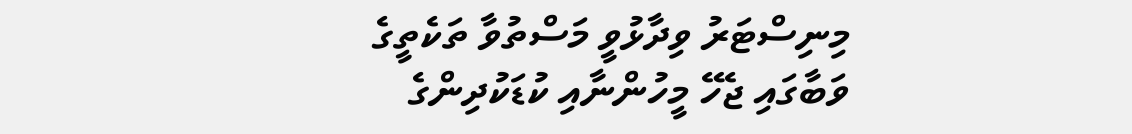މިނިސްޓަރު ވިދާޅުވީ މަސްތުވާ ތަކެތީގެ ވަބާގައި ޖެހޭ މީހުންނާއި ކުޑަކުދިންގެ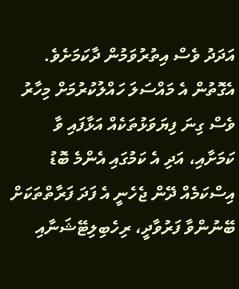އަދަދު ވެސް އިތުރުވަމުން ދާކަމަށެވެ.
އެގޮތުން އެ މައްސަލަ ހައްލުކުރުމަށް މިހާރު ވެސް ގިނަ ފިޔަވަޅުތަކެއް އަޅާފައި ވާ ކަމަށާއި، އަދި އެ ކަމުގައި އެންމެ ބޮޑު އިސްކަމެއް ދޭން ޖެހެނީ އެ ފަދަ ފަރާތްތަކަށް ބޭނުންވާ ފަރުވާދީ، ރިހެބިލިޓޭޝަނާއި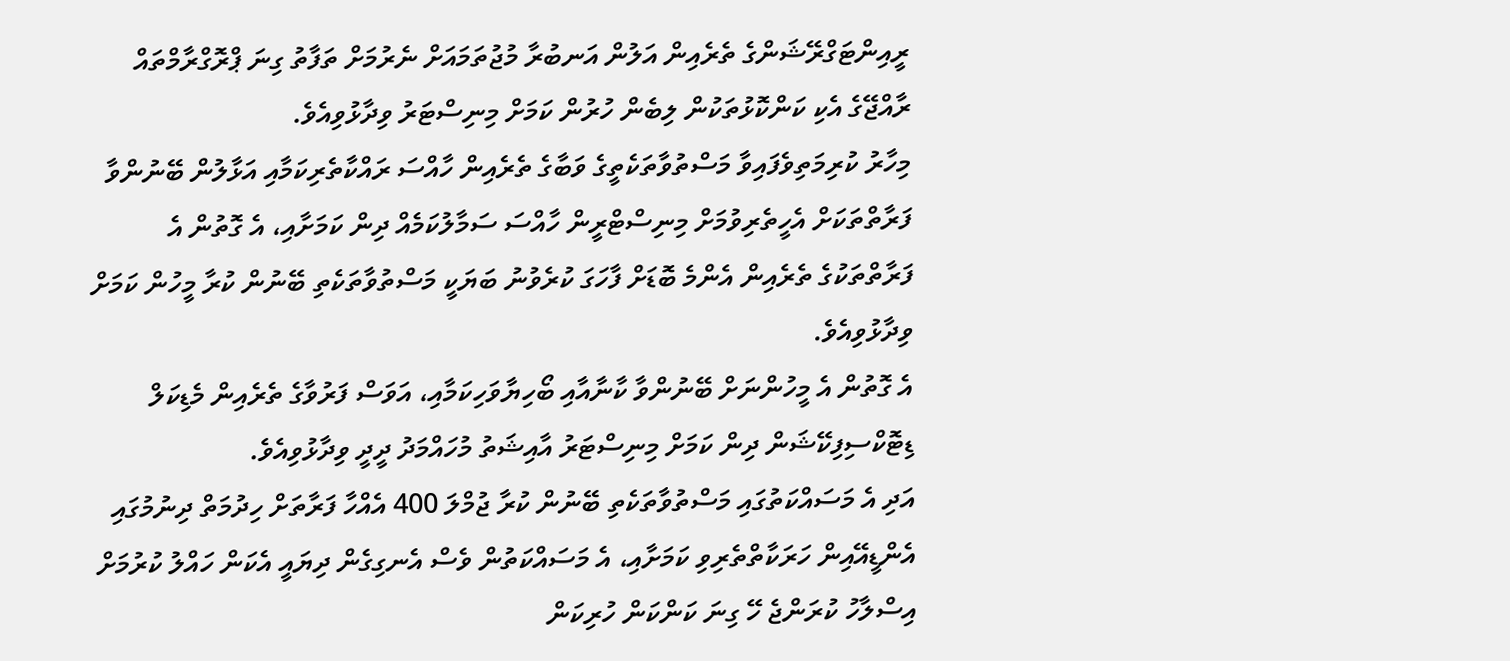ރީއިންޓަގްރޭޝަންގެ ތެރެއިން އަލުން އަނބުރާ މުޖުތަމައަށް ނެރުމަށް ތަފާތު ގިނަ ޕްރޮގްރާމްތައް ރާއްޖޭގެ އެކި ކަންކޮޅުތަކުން ލިބެން ހުރުން ކަމަށް މިނިސްޓަރު ވިދާޅުވިއެވެ.
މިހާރު ކުރިމަތިވެފައިވާ މަސްތުވާތަކެތީގެ ވަބާގެ ތެރެއިން ހާއްސަ ރައްކާތެރިކަމާއި އަޅާލުން ބޭނުންވާ ފަރާތްތަކަށް އެހީތެރިވުމަށް މިނިސްޓްރީން ހާއްސަ ސަމާލުކަމެއް ދިން ކަމަށާއި، އެ ގޮތުން އެ ފަރާތްތަކުގެ ތެރެއިން އެންމެ ބޮޑަށް ފާހަގަ ކުރެވުނު ބަޔަކީ މަސްތުވާތަކެތި ބޭނުން ކުރާ މީހުން ކަމަށް ވިދާޅުވިއެވެ.
އެ ގޮތުން އެ މީހުންނަށް ބޭނުންވާ ކާނާއާއި ބޯހިޔާވަހިކަމާއި، އަވަސް ފަރުވާގެ ތެރެއިން މެޑިކަލް ޑިޓޮކްސިފިކޭޝަން ދިން ކަމަށް މިނިސްޓަރު އާއިޝަތު މުހައްމަދު ދީދީ ވިދާޅުވިއެވެ.
އަދި އެ މަސައްކަތުގައި މަސްތުވާތަކެތި ބޭނުން ކުރާ ޖުމްލަ 400 އެއްހާ ފަރާތަށް ހިދުމަތް ދިނުމުގައި އެންޑީއޭއިން ހަރަކާތްތެރިވި ކަމަށާއި، އެ މަސައްކަތުން ވެސް އެނގިގެން ދިޔައީ އެކަން ހައްލު ކުރުމަށް އިސްލާހު ކުރަންޖެ ހޭ ގިނަ ކަންކަން ހުރިކަން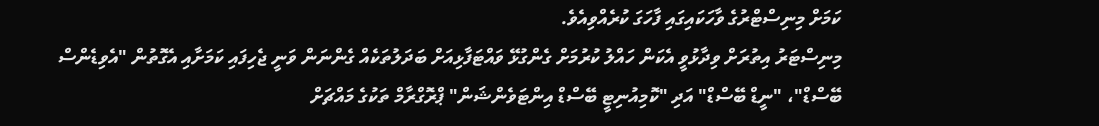ކަމަށް މިނިސްޓްރުގެ ވާހަކައިގައި ފާހަގަ ކުރެއްވިއެވެ.
މިނިސްޓަރު އިތުރަށް ވިދާޅުވީ އެކަން ހައްލު ކުރުމަށް ގެންގުޅޭ ވައްޓަފާޅިއަށް ބަދަލުތަކެއް ގެންނަން ވަނީ ޖެހިފައި ކަމަށާއި އެގޮތުން "އެވިޑެންސް ބޭސްޑް"، "ނީޑް ބޭސްޑް" އަދި "ކޮމިއުނިޓީ ބޭސްޑް އިންޓަވެންޝަން" ޕްރޮގްރާމް ތަކުގެ މައްޗަށް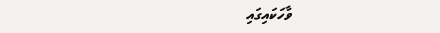ވާހަކައިގައި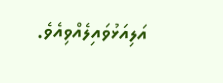އަލިއަޅުވައިލެއްވިއެވެ.